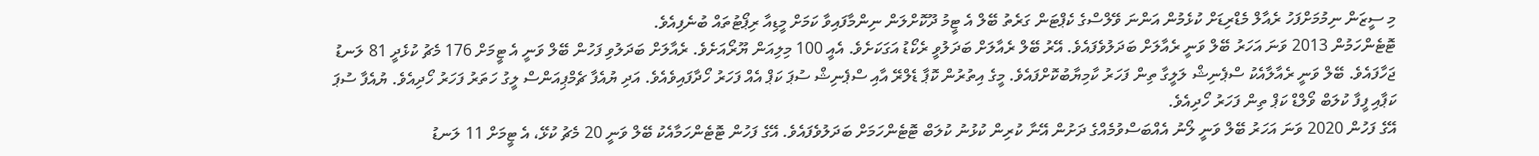މި ސީޒަން ނިމުމަށްފަހު ރެއާލް މެޑްރިޑަށް ކުޅެމުން އަންނަ ވޭލްސްގެ ކެޕްޓަން ގަރެތު ބޭލް އެ ޓީމު ދޫކޮށްލަން ނިންމާފައިވާ ކަމަށް މީޑިއާ ރިޕޯޓުތައް ބުނެފިއެވެ.
ޓޮޓެންހަމުން 2013 ވަނަ އަހަރު ބޭލް ވަނީ ރެއާލަށް ބަދަލުވެފައެވެ. އޭރު ބޭލް ރެއާލަށް ބަދަލުވީ ރެކޯޑު އަގަކަށެވެ. އެއީ 100 މިލިއަން ޔޫރޯއަށެވެ. ރެއާލަށް ބަދަލުވި ފަހުން ބޭލް ވަނީ އެ ޓީމަށް 176 މެޗު ކުޅެދީ 81 ލަނޑު ޖަހާފައެވެ. ބޭލް ވަނީ ރެއާލާއެކު ސްޕެނިޝް ލަލީގާ ތިން ފަހަރު ކާމިޔާބުކޮށްފައެވެ. މީގެ އިތުރުން ކޮޕާ ޑެލްރޭ އާއި ސްޕެނިޝް ސުޕަ ކަޕް އެއް ފަހަރު ހޯދާފައިވެއެވެ. އަދި ޔުއެފާ ޗެމްޕިއަންސް ލީގު ހަތަރު ފަހަރު ހޯދިއެވެ. ޔުއެފާ ސުޕަ ކަޕާއި ފީފާ ކުލަބް ވޯލްޑް ކަޕް ތިން ފަހަރު ހޯދިއެވެ.
އޭގެ ފަހުން 2020 ވަނަ އަހަރު ބޭލް ވަނީ ލޯނު އެއްބަސްވުމެއްގެ ދަށުން އޭނާ ކުރިން ކުޅުނު ކުލަބް ޓޮޓެންހަމަށް ބަދަލުވެފައެވެ. އޭގެ ފަހުން ޓޮޓެންހަމާއެކު ބޭލް ވަނީ 20 މެޗު ކުޅޭ، އެ ޓީމަށް 11 ލަނޑު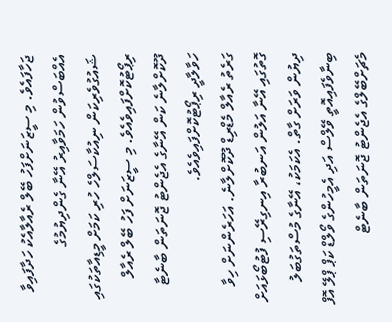ޖަހާފައެވެ. މި ސީޒަނަށްފަހު ބޭލް ރެއާލާއެކު ހަދާފައިވާ އެއްބަސްވުން ހަމަވާއިރު އޭނާ ގެންދިޔުމުގެ ޝައުގުވެރިކަން ނިއުކާސަލްހެ ހުރި ކަމަށް މީޑިއާތަކުގައި ރިޕޯޓުކޮށްފައިވެއެވެ. މި ސީޒަނަށް ފަހު ބޭލް ރެއާލް ދޫކޮށްލާނެ ކަން އޭނާގެ އެޖެންޓު ޖޮނަތަން ބާނެޓާ ހަވާލާދީ ރިޕޯޓުކޮށްފައިވެއެވެ.
ގަރެތު ރެއާލް މެޑްރިޑް ދޫކޮށްލާނެ. އަހަރެންނަށް ހިވާ ގޮތުގައި އޭނާ އަލުން އަނބުރާ އިނގިރޭސި ފުޓުބޯޅައަށް ދިޔުން ވަރަށް ގާތް. އެކަމަކު، އޭނާގެ މުސްތަގުބަލު ބިނާވެފައިއޮތީ ވޭލްސް އަދި އެމީހުންގެ ވޯލްޑް ކަޕް ޕްލޭ އޮފް މެޗަށްބޭލްގެ އެޖެންޓު ޖޮނަތަން ބާނެޓް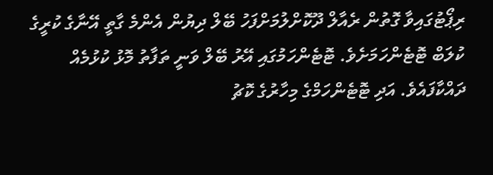ރިޕޯޓުގައިވާ ގޮތުން ރެއާލް ދޫކޮށްލުމަށްފަހު ބޭލް ދިޔުން އެންމެ ގާތީ އޭނާގެ ކުރީގެ ކުލަބް ޓޮޓެންހަމަށެވެ. ޓޮޓެންހަމުގައި އޭރު ބޭލް ވަނީ ތަފާތު މޮޅު ކުޅުމެއް ދައްކާފައެވެ. އަދި ޓޮޓެންހަމްގެ މިހާރުގެ ކޮޗު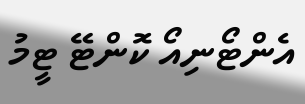އެންޓޯނިއޯ ކޮންޓޭ ޓީމު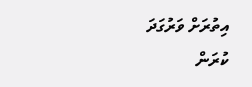އިތުރަށް ވަރުގަދަ ކުރަން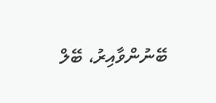ބޭނުންވާއިރު، ބޭލް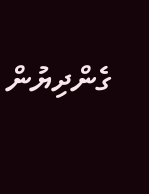ގެންދިޔުން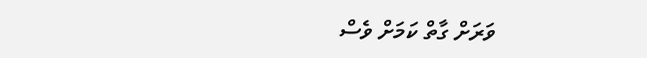ވަރަށް ގާތް ކަމަށް ވެސް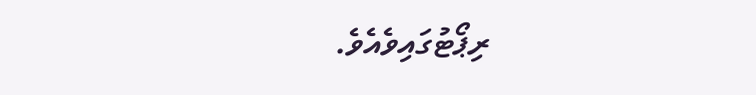ރިޕޯޓުގައިވެއެވެ.